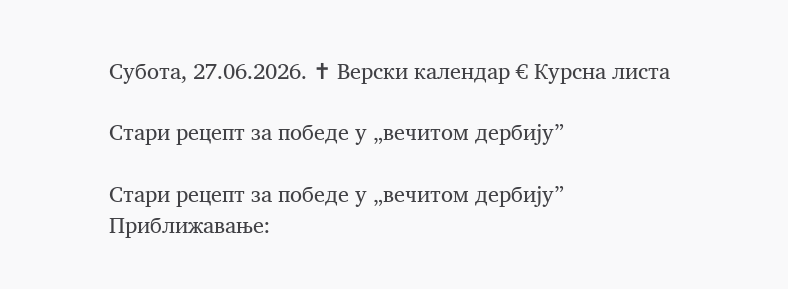Субота, 27.06.2026. ✝ Верски календар € Курсна листа

Стари рецепт за победе у „вечитом дербију”

Стари рецепт за победе у „вечитом дербију”
Приближавање: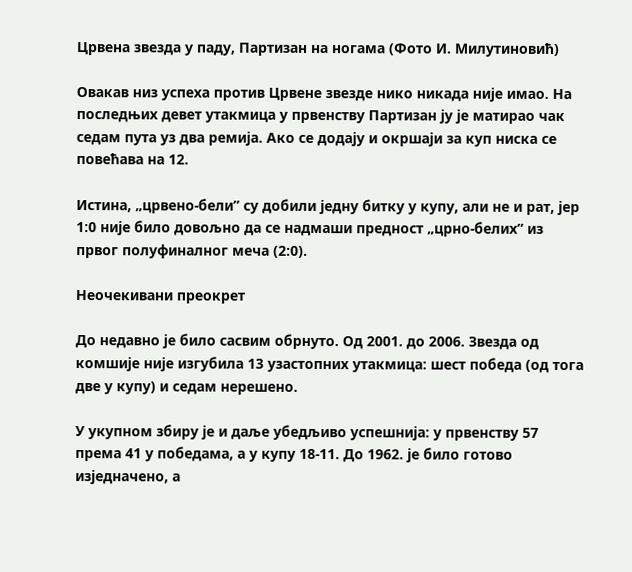Црвена звезда у паду, Партизан на ногама (Фото И. Милутиновић)

Овакав низ успеха против Црвене звезде нико никада није имао. На последњих девет утакмица у првенству Партизан ју је матирао чак седам пута уз два ремија. Ако се додају и окршаји за куп ниска се повећава на 12.

Истина, „црвено-бели” су добили једну битку у купу, али не и рат, јер 1:0 није било довољно да се надмаши предност „црно-белих” из првог полуфиналног меча (2:0).

Неочекивани преокрет

До недавно је било сасвим обрнуто. Од 2001. до 2006. Звезда од комшије није изгубила 13 узастопних утакмица: шест победа (од тога две у купу) и седам нерешено.

У укупном збиру је и даље убедљиво успешнија: у првенству 57 према 41 у победама, а у купу 18-11. До 1962. је било готово изједначено, а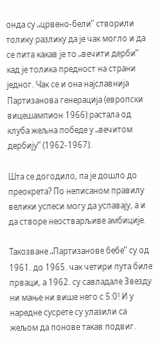онда су „црвено-бели” створили толику разлику да је чак могло и да се пита какав је то „вечити дерби” кад је толика предност на страни једног. Чак се и она најславнија Партизанова генерација (европски вицешампион 1966) растала од клуба жељна победе у „вечитом дербију” (1962-1967).

Шта се догодило, па је дошло до преокрета? По неписаном правилу велики успеси могу да успавају, а и да створе неостварљиве амбиције.

Такозване „Партизанове бебе” су од 1961. до 1965. чак четири пута биле прваци, а 1962. су савладале Звезду ни мање ни више него с 5:0! И у наредне сусрете су улазили са жељом да понове такав подвиг.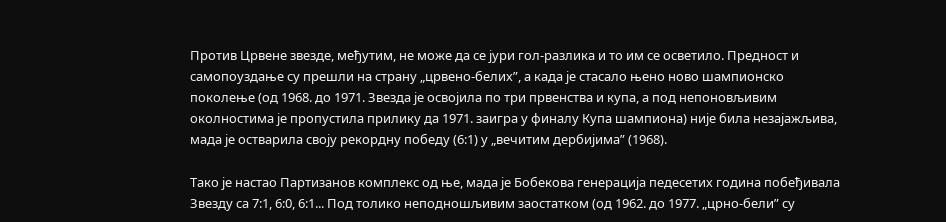Против Црвене звезде, међутим, не може да се јури гол-разлика и то им се осветило. Предност и самопоуздање су прешли на страну „црвено-белих”, а када је стасало њено ново шампионско поколење (од 1968. до 1971. Звезда је освојила по три првенства и купа, а под непоновљивим околностима је пропустила прилику да 1971. заигра у финалу Купа шампиона) није била незајажљива, мада је остварила своју рекордну победу (6:1) у „вечитим дербијима” (1968).

Тако је настао Партизанов комплекс од ње, мада је Бобекова генерација педесетих година побеђивала Звезду са 7:1, 6:0, 6:1... Под толико неподношљивим заостатком (од 1962. до 1977. „црно-бели” су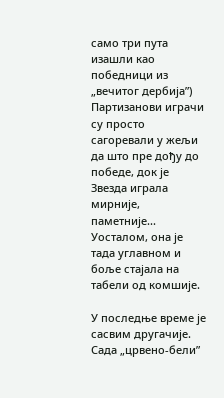само три пута изашли као победници из „вечитог дербија”) Партизанови играчи су просто сагоревали у жељи да што пре дођу до победе, док је Звезда играла мирније, паметније... Уосталом, она је тада углавном и боље стајала на табели од комшије.

У последње време је сасвим другачије. Сада „црвено-бели”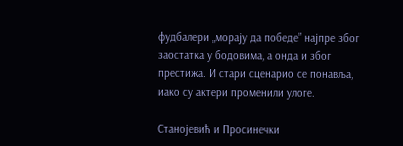фудбалери „морају да победе” најпре због заостатка у бодовима, а онда и због престижа. И стари сценарио се понавља, иако су актери променили улоге.

Станојевић и Просинечки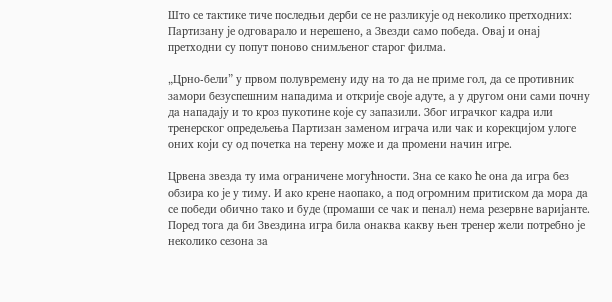Што се тактике тиче последњи дерби се не разликује од неколико претходних: Партизану је одговарало и нерешено, а Звезди само победа. Овај и онај претходни су попут поново снимљеног старог филма.

„Црно-бели” у првом полувремену иду на то да не приме гол, да се противник замори безуспешним нападима и открије своје адуте, а у другом они сами почну да нападају и то кроз пукотине које су запазили. Због играчког кадра или тренерског опредељења Партизан заменом играча или чак и корекцијом улоге оних који су од почетка на терену може и да промени начин игре.

Црвена звезда ту има ограничене могућности. Зна се како ће она да игра без обзира ко је у тиму. И ако крене наопако, а под огромним притиском да мора да се победи обично тако и буде (промаши се чак и пенал) нема резервне варијанте. Поред тога да би Звездина игра била онаква какву њен тренер жели потребно је неколико сезона за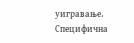уигравање. Специфична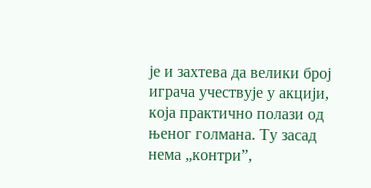је и захтева да велики број играча учествује у акцији, која практично полази од њеног голмана. Ту засад нема „контри”,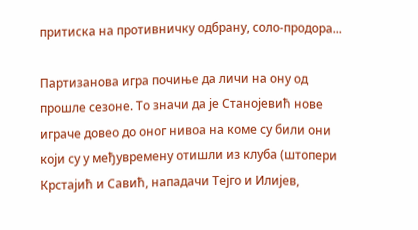притиска на противничку одбрану, соло-продора...

Партизанова игра почиње да личи на ону од прошле сезоне. То значи да је Станојевић нове играче довео до оног нивоа на коме су били они који су у међувремену отишли из клуба (штопери Крстајић и Савић, нападачи Тејго и Илијев,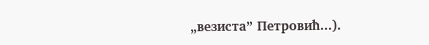„везиста” Петровић...).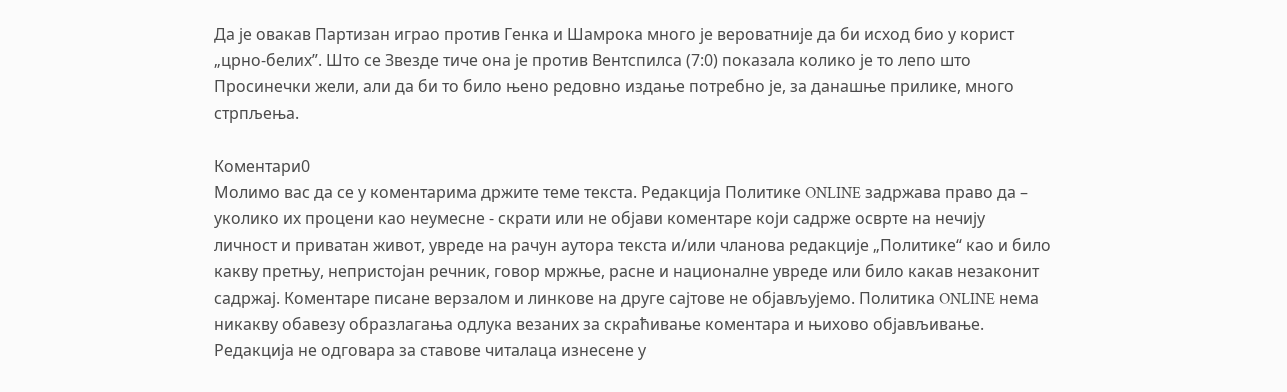Да је овакав Партизан играо против Генка и Шамрока много је вероватније да би исход био у корист „црно-белих”. Што се Звезде тиче она је против Вентспилса (7:0) показала колико је то лепо што Просинечки жели, али да би то било њено редовно издање потребно је, за данашње прилике, много стрпљења.

Коментари0
Молимо вас да се у коментарима држите теме текста. Редакција Политике ONLINE задржава право да – уколико их процени као неумесне - скрати или не објави коментаре који садрже осврте на нечију личност и приватан живот, увреде на рачун аутора текста и/или чланова редакције „Политике“ као и било какву претњу, непристојан речник, говор мржње, расне и националне увреде или било какав незаконит садржај. Коментаре писане верзалом и линкове на друге сајтове не објављујемо. Политика ONLINE нема никакву обавезу образлагања одлука везаних за скраћивање коментара и њихово објављивање. Редакција не одговара за ставове читалаца изнесене у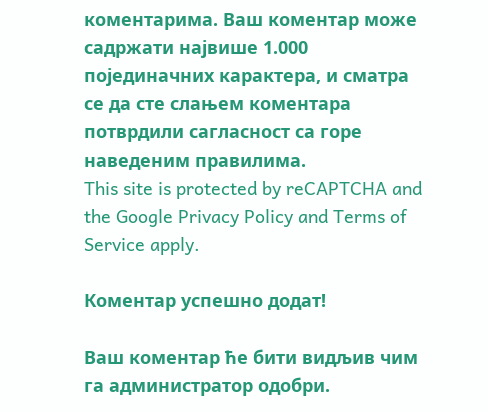коментарима. Ваш коментар може садржати највише 1.000 појединачних карактера, и сматра се да сте слањем коментара потврдили сагласност са горе наведеним правилима.
This site is protected by reCAPTCHA and the Google Privacy Policy and Terms of Service apply.

Комeнтар успeшно додат!

Ваш комeнтар ћe бити видљив чим га администратор одобри.